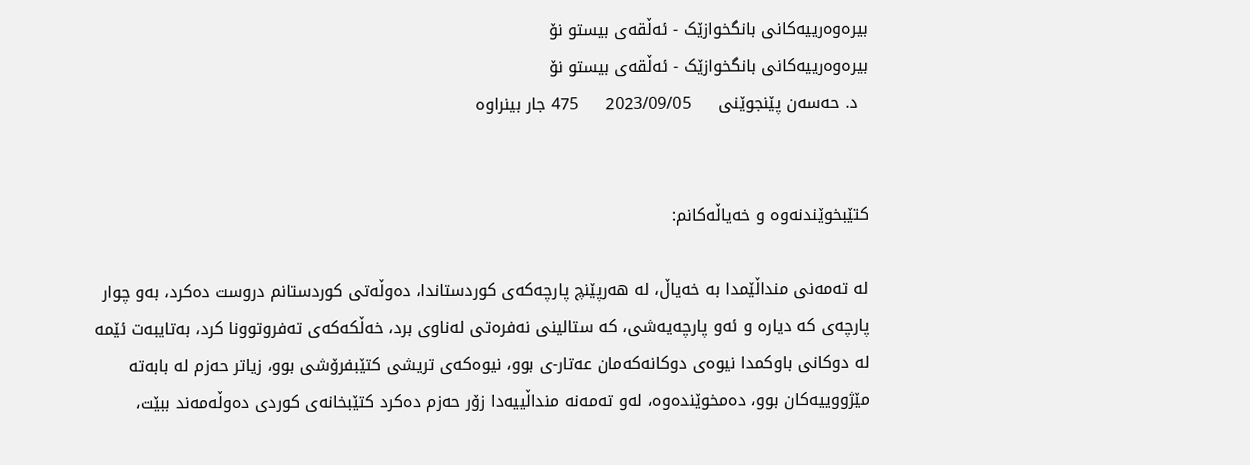بیرەوەرییەکانى بانگخوازێک - ئەڵقەى بیستو نۆ
بیرەوەرییەکانى بانگخوازێک - ئەڵقەى بیستو نۆ
  د. حەسەن پێنجوێنى     2023/09/05     475 جار بینراوە


کتێبخوێندنەوە و خەیاڵەکانم:

لە تەمەنی منداڵێمدا بە خەیاڵ، لە هەرپێنچ پارچەکەی کوردستاندا، دەوڵەتی کوردستانم دروست دەکرد، بەو چوار پارچەی کە دیارە و ئەو پارچەیەشی، کە ستالینی نەفرەتی لەناوی برد، خەڵکەکەی تەفروتوونا کرد، بەتایبەت ئێمە لە دوکانی باوکمدا نیوەی دوکانەکەمان عەتار-ی بوو، نیوەکەی تریشی کتێبفرۆشی بوو، زیاتر حەزم لە بابەتە مێژووییەکان بوو، دەمخوێندەوە، لەو تەمەنە منداڵییەدا زۆر حەزم دەکرد کتێبخانەی کوردی دەوڵەمەند ببێت،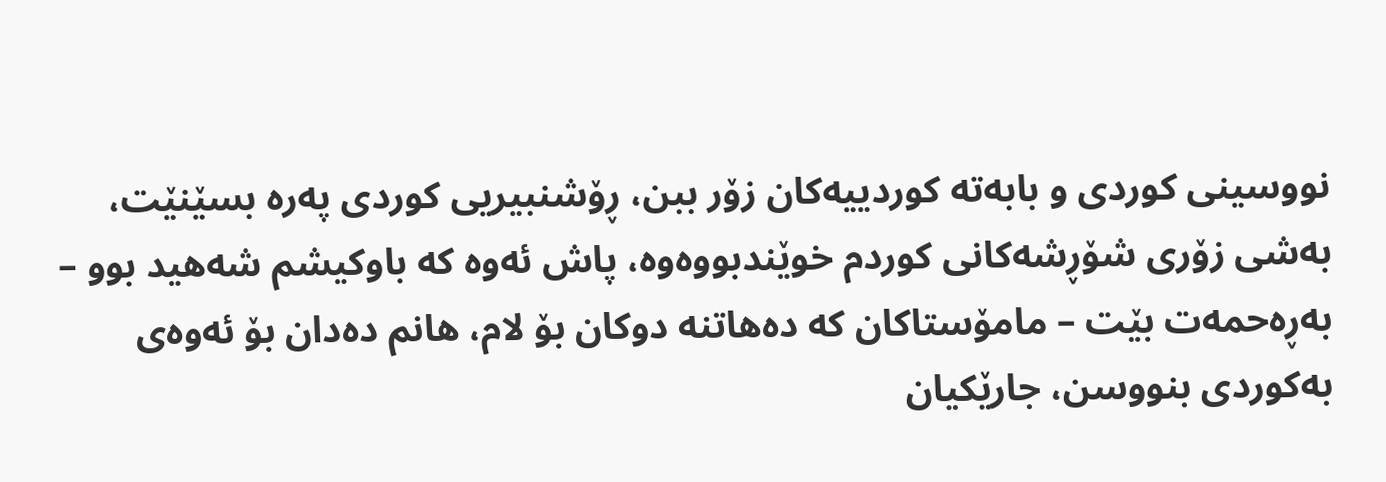نووسینی کوردی و بابەتە کوردییەکان زۆر ببن، ڕۆشنبیریی کوردی پەرە بسێنێت، بەشی زۆری شۆڕشەکانی کوردم خوێندبووەوە، پاش ئەوە کە باوکیشم شەهید بوو – بەڕەحمەت بێت – مامۆستاکان کە دەهاتنە دوکان بۆ لام، هانم دەدان بۆ ئەوەی بەکوردی بنووسن، جارێکیان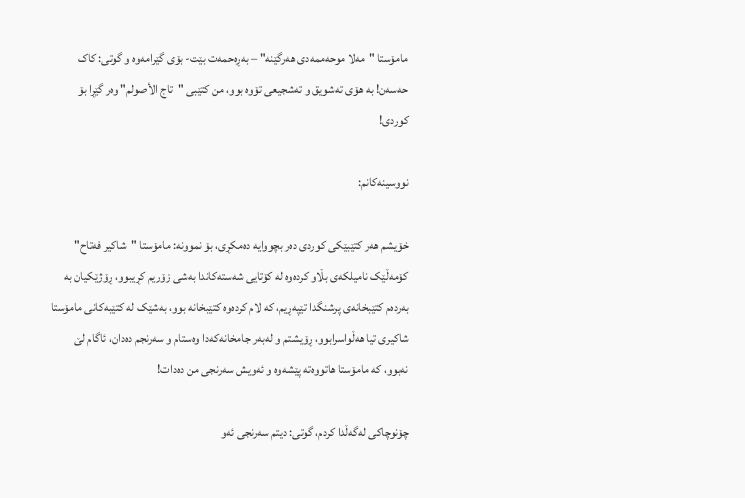مامۆستا "مەلا موحەممەدی هەرگێنە" – بەڕەحمەت بێت- بۆی گێرامەوە و گوتی: کاک حەسەن! بە هۆی تەشویق و تەشجیعی تۆوە بوو، من کتێبی "تاج الأصولم" وەر گێڕا بۆ کوردی!

نووسینەکانم:

خۆیشم هەر کتێبێکی کوردی دەر بچووایە دەمکڕی، بۆ نموونە: مامۆستا "شاکیر فەتاح" کۆمەڵێک نامیلکەی بڵاو کردەوە لە کۆتایی شەستەکاندا بەشی زۆریم کڕیبوو، ڕۆژێکیان بە بەردەم کتێبخانەی پرشنگدا تێپەڕیم، کە لام کردەوە کتێبخانە بوو، بەشێک لە کتێبەکانی مامۆستا شاکیری تیا هەڵواسرابوو، ڕۆیشتم و لەبەر جامخانەکەدا وەستام و سەرنجم دەدان، ئاگام لێ نەبوو، کە مامۆستا هاتووەتە پێشەوە و ئەویش سەرنجی من دەدات!

چۆنوچاکی لەگەڵدا کردم، گوتی: دیتم سەرنجی ئەو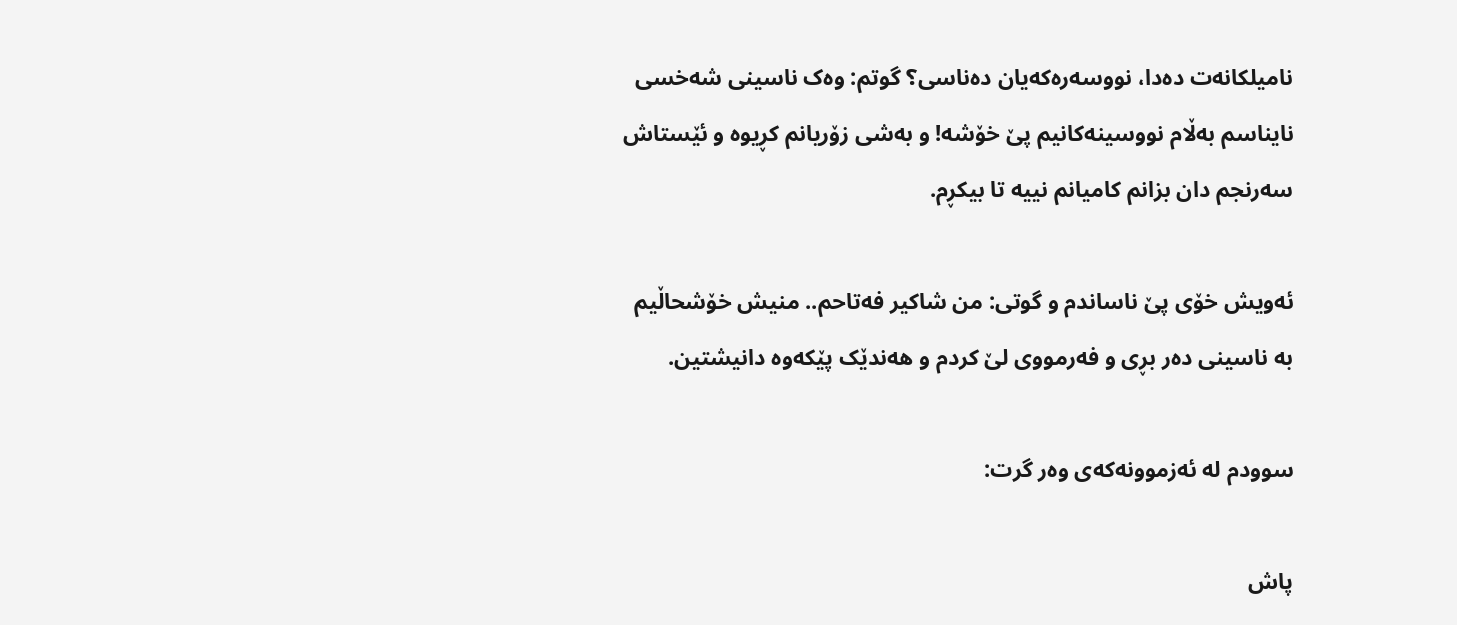نامیلکانەت دەدا، نووسەرەکەیان دەناسی؟ گوتم: وەک ناسینی شەخسی نایناسم بەڵام نووسینەکانیم پێ خۆشە! و بەشی زۆریانم کڕیوە و ئێستاش سەرنجم دان بزانم کامیانم نییە تا بیکڕم.

ئەویش خۆی پێ ناساندم و گوتی: من شاکیر فەتاحم.. منیش خۆشحاڵیم بە ناسینی دەر بڕی و فەرمووی لێ کردم و هەندێک پێکەوە دانیشتین.

سوودم لە ئەزموونەکەی وەر گرت:

پاش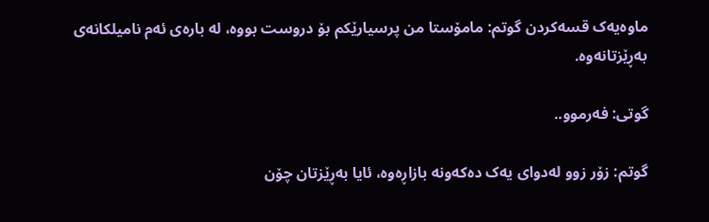ماوەیەک قسەکردن گوتم: مامۆستا من پرسیارێکم بۆ دروست بووە، لە بارەی ئەم نامیلکانەی بەڕێزتانەوە.

گوتی: فەرموو..

گوتم: زۆر زوو لەدوای یەک دەکەونە بازاڕەوە، ئایا بەڕێزتان چۆن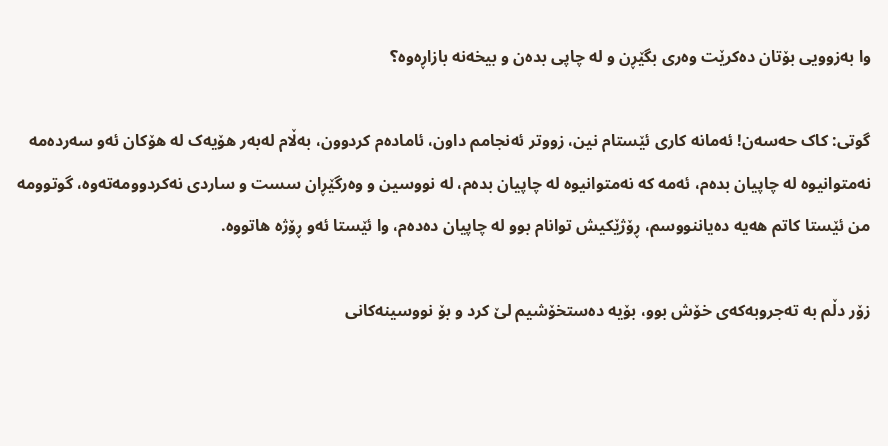وا بەزوویی بۆتان دەکرێت وەری بگێڕن و لە چاپی بدەن و بیخەنە بازاڕەوە؟

گوتی: کاک حەسەن! ئەمانە کاری ئێستام نین، زووتر ئەنجامم داون، ئامادەم کردوون، بەڵام لەبەر هۆیەک لە هۆکان ئەو سەردەمە نەمتوانیوە لە چاپیان بدەم، ئەمە کە نەمتوانیوە لە چاپیان بدەم، لە نووسین و وەرگێڕان سست و ساردی نەکردوومەتەوە، گوتوومە من ئێستا کاتم هەیە دەیاننووسم، ڕۆژێکیش توانام بوو لە چاپیان دەدەم، وا ئێستا ئەو ڕۆژە هاتووە.

زۆر دڵم بە تەجروبەکەی خۆش بوو، بۆیە دەستخۆشیم لێ کرد و بۆ نووسینەکانی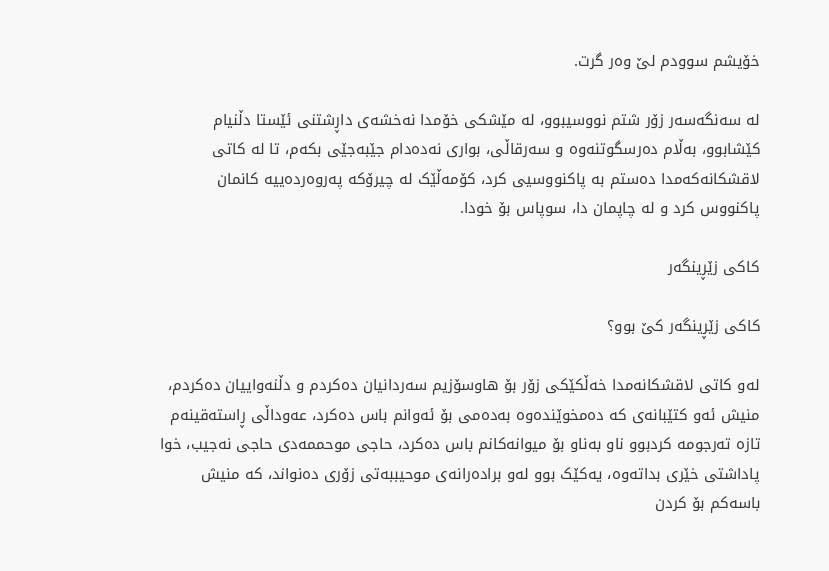خۆیشم سوودم لێ وەر گرت.

لە سەنگەسەر زۆر شتم نووسیبوو، لە مێشکی خۆمدا نەخشەی داڕشتنی ئێستا دڵنیام کێشابوو، بەڵام دەرسگوتنەوە و سەرقاڵی، بواری نەدەدام جێبەجێی بکەم، تا لە کاتی لاقشکانەکەمدا دەستم بە پاکنووسیی کرد، کۆمەڵێک لە چیرۆکە پەروەردەییە کانمان پاکنووس کرد و لە چاپمان دا، سوپاس بۆ خودا.

کاکی زێڕینگەر

کاکی زێڕینگەر کێ بوو؟

لەو کاتی لاقشکانەمدا خەڵکێکی زۆر بۆ هاوسۆزیم سەردانیان دەکردم و دڵنەواییان دەکردم، منیش ئەو کتێبانەی کە دەمخوێندەوە بەدەمی بۆ ئەوانم باس دەکرد، عەوداڵی ڕاستەقینەم تازە تەرجومە کردبوو ناو بەناو بۆ میوانەکانم باس دەکرد، حاجی موحممەدی حاجی نەجیب، خوا پاداشتی خێری بداتەوە، یەکێک بوو لەو برادەرانەی موحیببەتی زۆری دەنواند، کە منیش باسەکم بۆ کردن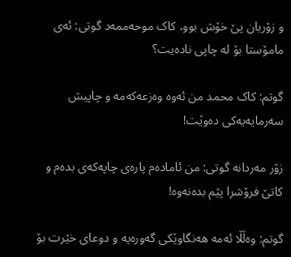و زۆریان پێ خۆش بوو، کاک موحەممەد گوتی: ئەی مامۆستا بۆ لە چاپی نادەیت؟

گوتم: کاک محمد من ئەوە وەزعەکەمە و چاپیش سەرمایەیەکی دەوێت!

زۆر مەردانە گوتی: من ئامادەم پارەی چاپەکەی بدەم و کاتێ فرۆشرا پێم بدەنەوە!

گوتم: وەڵڵا ئەمە هەنگاوێکی گەورەیە و دوعای خێرت بۆ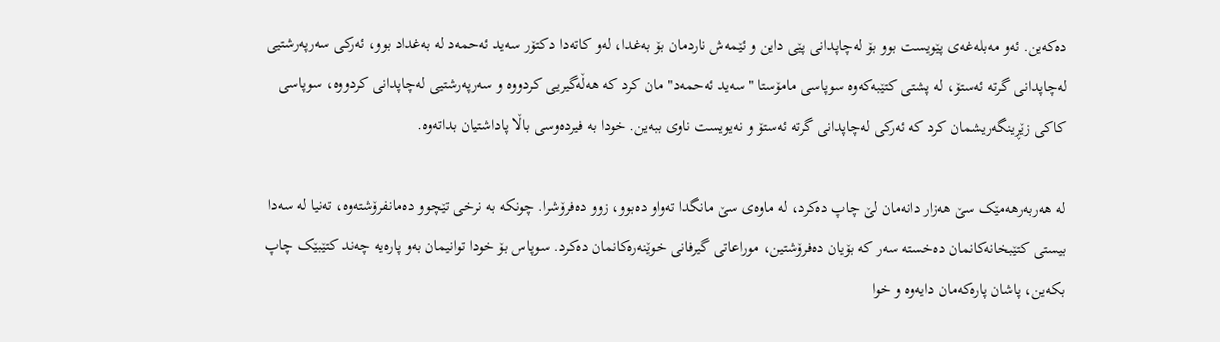دەکەین. ئەو مەبلەغەی پێویست بوو بۆ لەچاپدانی پێی داین و ئێمەش ناردمان بۆ بەغدا، لەو کاتەدا دکتۆر سەید ئەحمەد لە بەغداد بوو، ئەرکی سەرپەرشتیی لەچاپدانی گرتە ئەستۆ، لە پشتی کتێبەکەوە سوپاسی مامۆستا "سەید ئەحمەد"مان کرد کە هە‌ڵەگیریی کردووە و سەرپەرشتیی لەچاپدانی کردووە، سوپاسی کاکی زێڕینگەریشمان کرد کە ئەرکی لەچاپدانی گرتە ئەستۆ و نەیویست ناوی ببەین. خودا بە فیردەوسی باڵا پاداشتیان بداتەوە.

لە هەربەرهەمێک سێ هەزار دانەمان لێ چاپ دەکرد، لە ماوەی سێ مانگدا تەواو دەبوو، زوو دەفرۆشرا. چونکە بە نرخی تێچوو دەمانفرۆشتەوە، تەنیا لە سەدا بیستی کتێبخانەکانمان دەخستە سەر کە بۆیان دەفرۆشتین، موراعاتی گیرفانی خوێنەرەکانمان دەکرد. سوپاس بۆ خودا توانیمان بەو پارەیە چەند کتێبێک چاپ بکەین، پاشان پارەکەمان دایەوە و خوا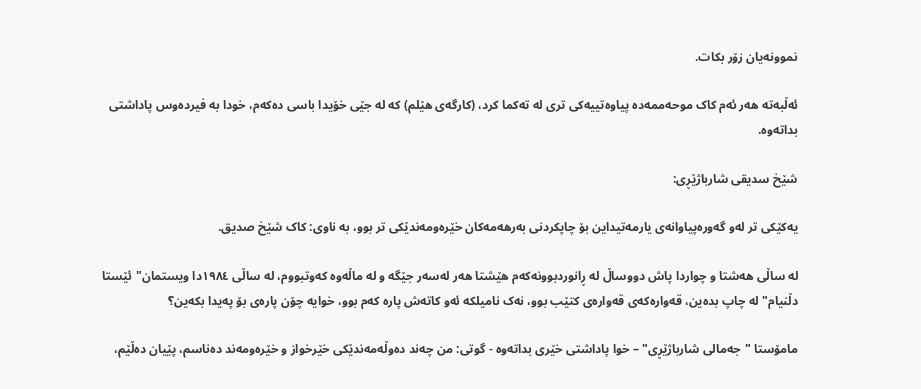نموونەیان زۆر بکات.

ئەڵبەتە هەر ئەم کاک موحەممەدە پیاوەتییەکی تری لە تەکما کرد، (کارگەی هێلم) کە لە جێی خۆیدا باسی دەکەم، خودا بە فیردەوس پاداشتی بداتەوە.

شێخ سدیقی شارباژێڕی:

یەکێکی تر لەو گەورەپیاوانەی یارمەتیداین بۆ چاپکردنی بەرهەمەکان خێرەومەندێکی تر بوو، بە ناوی: کاک شێخ صدیق.

لە ساڵی هەشتا و چواردا پاش دووساڵ لە ڕانوردبوونەکەم هێشتا هەر لەسەر جێگە و لە ماڵەوە کەوتبووم، لە ساڵی ١٩٨٤دا ویستمان"ئێستا دڵنیام" لە چاپ بدەین، قەوارەکەی قەوارەی کتێب بوو، نەک نامیلکە ئەو کاتەش پارە کەم بوو، خوایە چۆن پارەی بۆ پەیدا بکەین؟

مامۆستا "جەمالی شارباژێڕی" – خوا پاداشتی خێری بداتەوە - گوتی: من چەند دەوڵەمەندێکی خێرخواز و خێرەومەند دەناسم، پێیان دەڵێم،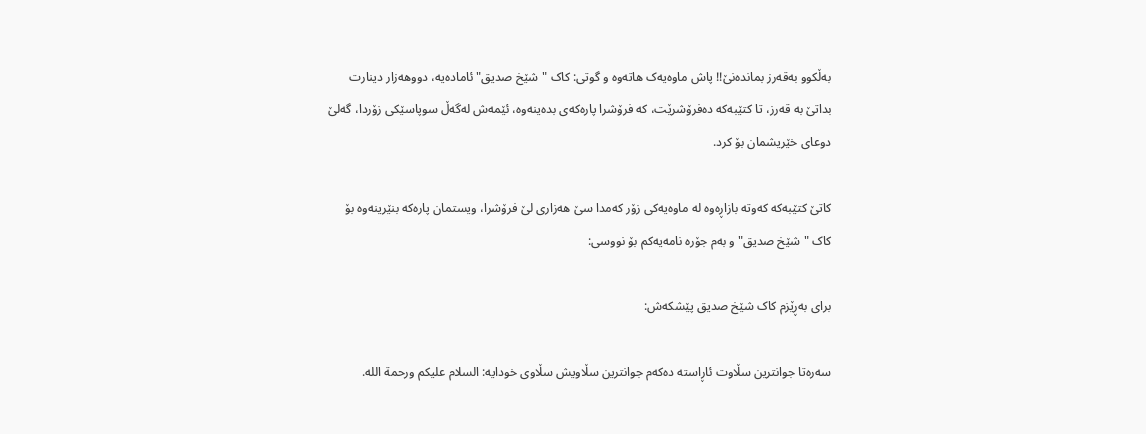بەڵکوو بەقەرز بماندەنێ!! پاش ماوەیەک هاتەوە و گوتی: کاک "شێخ صدیق" ئامادەیە، دووهەزار دینارت بداتێ بە قەرز، تا کتێبەکە دەفرۆشرێت، کە فرۆشرا پارەکەی بدەینەوە، ئێمەش لەگەڵ سوپاسێکی زۆردا، گەلێ دوعای خێریشمان بۆ کرد.

کاتێ کتێبەکە کەوتە بازاڕەوە لە ماوەیەکی زۆر کەمدا سێ هەزاری لێ فرۆشرا، ویستمان پارەکە بنێرینەوە بۆ کاک "شێخ صدیق" و بەم جۆرە نامەیەکم بۆ نووسی:

برای بەڕێزم کاک شێخ صدیق پێشکەش:

سەرەتا جوانترین سڵاوت ئاڕاستە دەکەم جوانترین سڵاویش سڵاوی خودایە: السلام علیکم ورحمة اللە.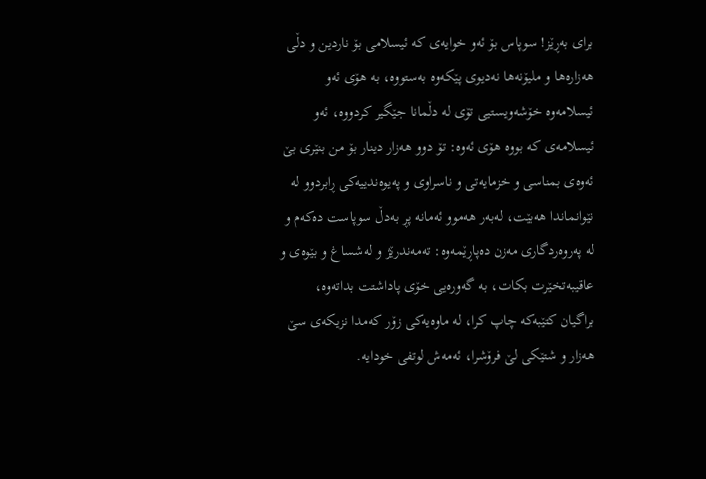برای بەڕێز! سوپاس بۆ ئەو خوایەی کە ئیسلامی بۆ ناردین و دڵی هەزارەها و ملیۆنەها نەدیوی پێکەوە بەستووە، بە هۆی ئەو ئیسلامەوە خۆشەویستیی تۆی لە دڵمانا جێگیر کردووە، ئەو ئیسلامەی کە بووە هۆی ئەوە: تۆ دوو هەزار دینار بۆ من بنێری بێ ئەوەی بمناسی و خزمایەتی و ناسراوی و پەیوەندییەکی ڕابردوو لە نێوانماندا هەبێت، لەبەر هەموو ئەمانە پڕ بەدڵ سوپاست دەکەم و لە پەروەردگاری مەزن دەپاڕێمەوە: تەمەندرێژ و لەشساغ و بێوەی و عاقیبەتخێرت بکات، بە گەورەیی خۆی پاداشتت بداتەوە، براگیان کتێبەکە چاپ کرا، لە ماوەیەکی زۆر کەمدا نزیکەی سێ هەزار و شتێکی لێ فرۆشرا، ئەمەش لوتفی خودایە.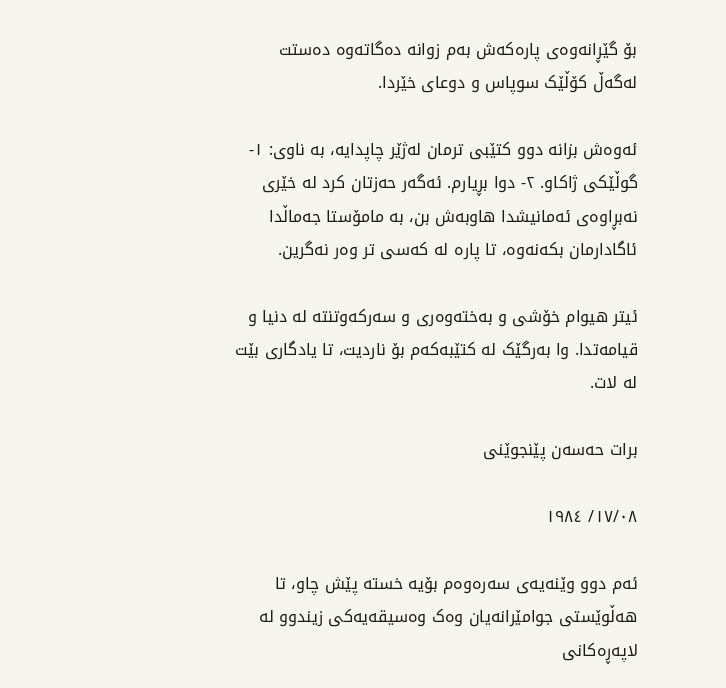بۆ گێڕانەوەی پارەکەش بەم زوانە دەگاتەوە دەستت لەگەڵ کۆڵێک سوپاس و دوعای خێردا.

ئەوەش بزانە دوو کتێبی ترمان لەژێر چاپدایە، بە ناوی: ١- گوڵێکی ژاکاو. ٢- دوا بڕیارم. ئەگەر حەزتان کرد لە خێری نەبڕاوەی ئەمانیشدا هاوبەش بن، بە مامۆستا جەماڵدا ئاگادارمان بکەنەوە، تا پارە لە کەسی تر وەر نەگرین.

ئیتر هیوام خۆشی و بەختەوەری و سەرکەوتنتە لە دنیا و قیامەتدا. وا بەرگێک لە کتێبەکەم بۆ ناردیت، تا یادگاری بێت لە لات.

برات حەسەن پێنجوێنی

١٧/٠٨/ ١٩٨٤

ئەم دوو وێنەیەی سەرەوەم بۆیە خستە پێش چاو، تا هەڵوێستی جوامێرانەیان وەک وەسیقەیەکی زیندوو لە لاپەڕەکانی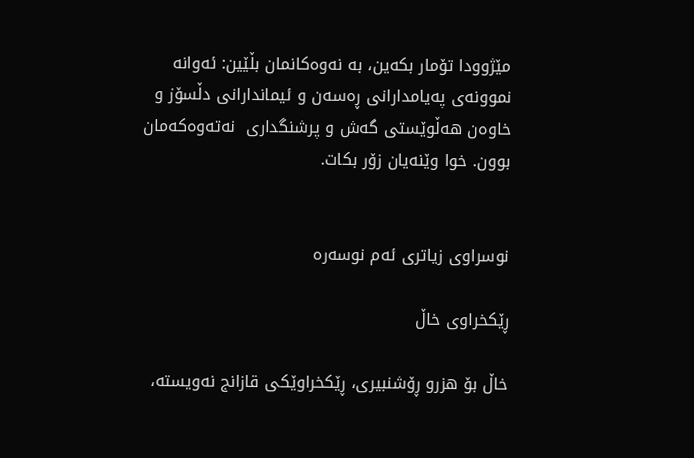مێژوودا تۆمار بکەین، بە نەوەکانمان بڵێین: ئەوانە نموونەی پەیامدارانی ڕەسەن و ئیماندارانی دڵسۆز و خاوەن هەڵوێستی گەش و پرشنگداری  نەتەوەکەمان بوون. خوا وێنەیان زۆر بکات.


نوسراوی زیاتری ئەم نوسەرە

ڕێکخراوی خاڵ

خاڵ بۆ هزرو ڕۆشنبیرى، ڕێکخراوێکى قازانج نەویستە،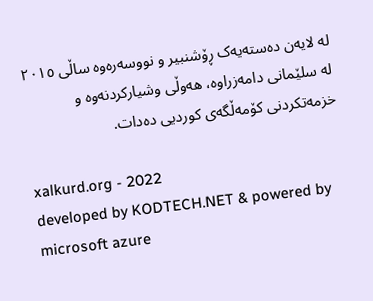لە لایەن دەستەیەک ڕۆشنبیر و نووسەرەوە ساڵى ٢٠١٥ لە سلێمانى دامەزراوە، هەوڵى وشیارکردنەوە و خزمەتکردنى کۆمەڵگەى کوردیى دەدات.

xalkurd.org - 2022
developed by KODTECH.NET & powered by microsoft azure